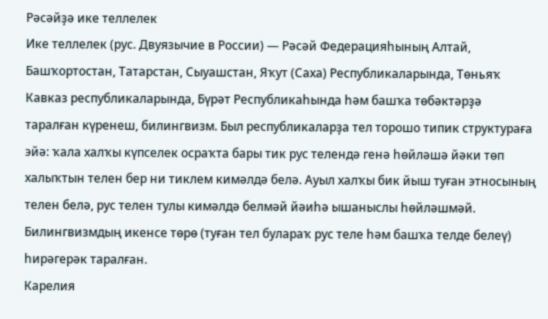Рәсәйҙә ике теллелек
Ике теллелек (рус. Двуязычие в России) — Рәсәй Федерацияһының Алтай, Башҡортостан, Татарстан, Сыуашстан, Яҡут (Саха) Республикаларында, Төньяҡ Кавказ республикаларында, Бүрәт Республикаһында һәм башҡа төбәктәрҙә таралған күренеш, билингвизм. Был республикаларҙа тел торошо типик структураға эйә: ҡала халҡы күпселек осраҡта бары тик рус телендә генә һөйләшә йәки төп халыҡтын телен бер ни тиклем кимәлдә белә. Ауыл халҡы бик йыш туған этносының телен белә, рус телен тулы кимәлдә белмәй йәиһә ышаныслы һөйләшмәй. Билингвизмдың икенсе төрө (туған тел булараҡ рус теле һәм башҡа телде белеү) һирәгерәк таралған.
Карелия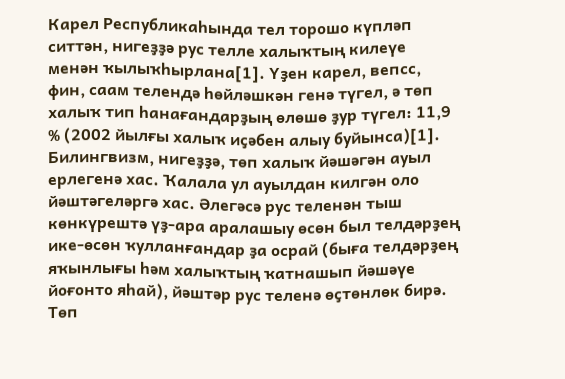Карел Республикаһында тел торошо күпләп ситтән, нигеҙҙә рус телле халыҡтың килеүе менән ҡылыҡһырлана[1]. Үҙен карел, вепсс, фин, саам телендә һөйләшкән генә түгел, ә төп халыҡ тип һанағандарҙың өлөшө ҙур түгел: 11,9 % (2002 йылғы халыҡ иҫәбен алыу буйынса)[1]. Билингвизм, нигеҙҙә, төп халыҡ йәшәгән ауыл ерлегенә хас. Ҡалала ул ауылдан килгән оло йәштәгеләргә хас. Әлегәсә рус теленән тыш көнкүрештә үҙ-ара аралашыу өсөн был телдәрҙең ике-өсөн ҡулланғандар ҙа осрай (быға телдәрҙең яҡынлығы һәм халыҡтың ҡатнашып йәшәүе йоғонто яһай), йәштәр рус теленә өҫтөнлөк бирә.
Төп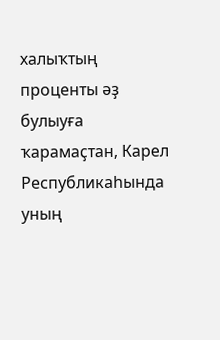халыҡтың проценты әҙ булыуға ҡарамаҫтан, Карел Республикаһында уның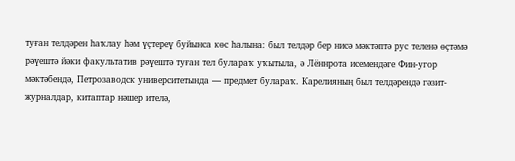туған телдәрен һаҡлау һәм үҫтереү буйынса көс һалына: был телдәр бер нисә мәктәптә рус теленә өҫтәмә рәүештә йәки факультатив рәүештә туған тел булараҡ уҡытыла, ә Лённрота исемендәге Фин-угор мәктәбендә, Петрозаводск университетында — предмет булараҡ. Карелияның был телдәрендә гәзит-журналдар, китаптар нәшер ителә,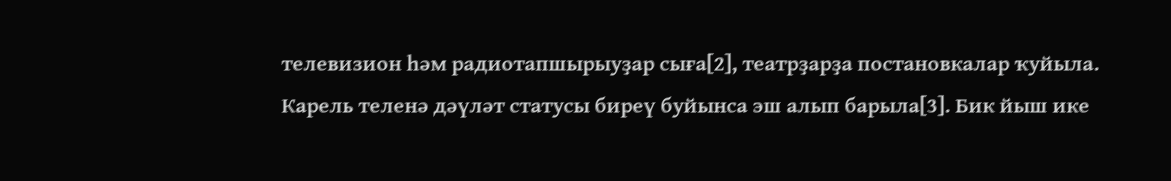телевизион һәм радиотапшырыуҙар сыға[2], театрҙарҙа постановкалар ҡуйыла. Карель теленә дәүләт статусы биреү буйынса эш алып барыла[3]. Бик йыш ике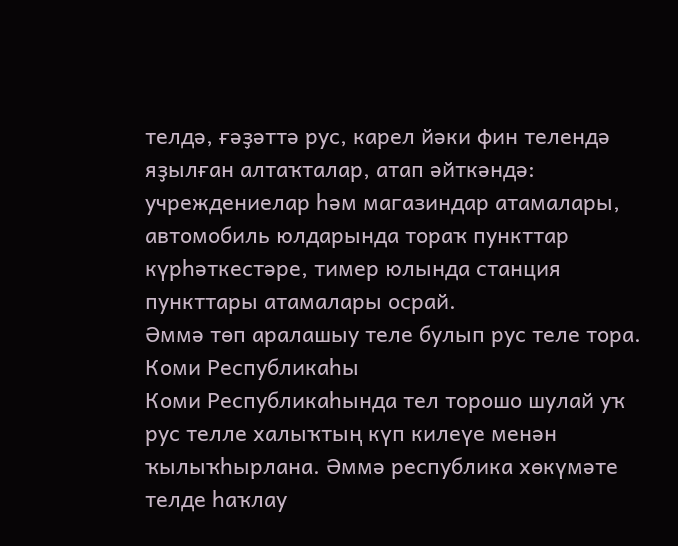телдә, ғәҙәттә рус, карел йәки фин телендә яҙылған алтаҡталар, атап әйткәндә: учреждениелар һәм магазиндар атамалары, автомобиль юлдарында тораҡ пункттар күрһәткестәре, тимер юлында станция пункттары атамалары осрай.
Әммә төп аралашыу теле булып рус теле тора.
Коми Республикаһы
Коми Республикаһында тел торошо шулай уҡ рус телле халыҡтың күп килеүе менән ҡылыҡһырлана. Әммә республика хөкүмәте телде һаҡлау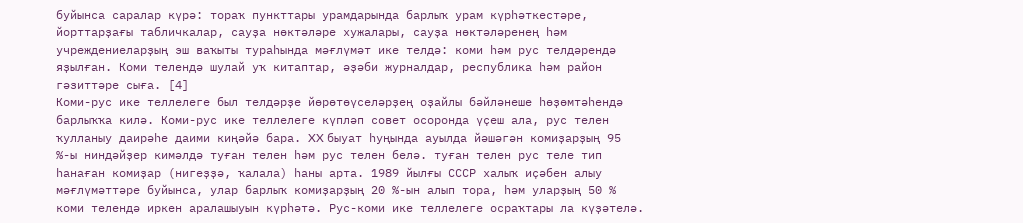буйынса саралар күрә: тораҡ пункттары урамдарында барлыҡ урам күрһәткестәре, йорттарҙағы табличкалар, сауҙа нөктәләре хужалары, сауҙа нөктәләренең һәм учреждениеларҙың эш ваҡыты тураһында мәғлүмәт ике телдә: коми һәм рус телдәрендә яҙылған. Коми телендә шулай уҡ китаптар, әҙәби журналдар, республика һәм район гәзиттәре сыға. [4]
Коми-рус ике теллелеге был телдәрҙе йөрөтөүселәрҙең оҙайлы бәйләнеше һөҙөмтәһендә барлыҡҡа килә. Коми-рус ике теллелеге күпләп совет осоронда үҫеш ала, рус телен ҡулланыу даирәһе даими киңәйә бара. XX быуат һуңында ауылда йәшәгән комиҙарҙың 95 %-ы ниндәйҙер кимәлдә туған телен һәм рус телен белә. туған телен рус теле тип һанаған комиҙар (нигеҙҙә, ҡалала) һаны арта. 1989 йылғы СССР халыҡ иҫәбен алыу мәғлүмәттәре буйынса, улар барлыҡ комиҙарҙың 20 %-ын алып тора, һәм уларҙың 50 % коми телендә иркен аралашыуын күрһәтә. Рус-коми ике теллелеге осраҡтары ла күҙәтелә.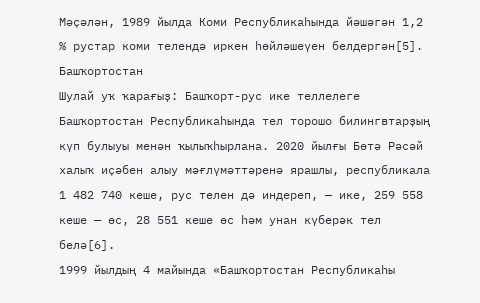Мәҫәлән, 1989 йылда Коми Республикаһында йәшәгән 1,2 % рустар коми телендә иркен һөйләшеүен белдергән[5].
Башҡортостан
Шулай уҡ ҡарағыҙ: Башҡорт-рус ике теллелеге
Башҡортостан Республикаһында тел торошо билингвтарҙың күп булыуы менән ҡылыҡһырлана. 2020 йылғы Бөтә Рәсәй халыҡ иҫәбен алыу мәғлүмәттәренә ярашлы, республикала 1 482 740 кеше, рус телен дә индереп, — ике, 259 558 кеше — өс, 28 551 кеше өс һәм унан күберәк тел белә[6].
1999 йылдың 4 майында «Башҡортостан Республикаһы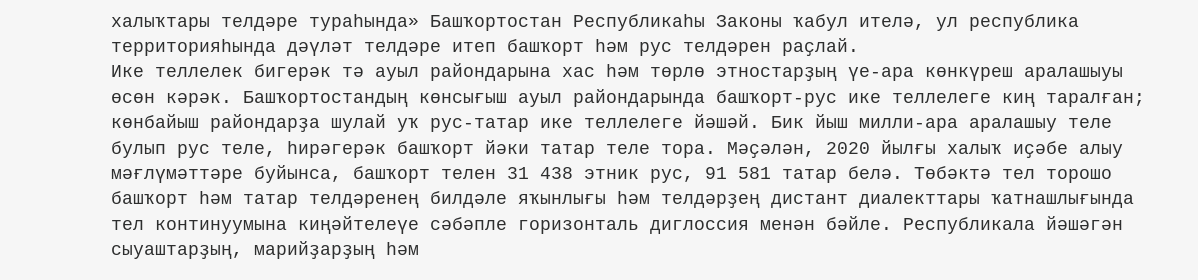халыҡтары телдәре тураһында» Башҡортостан Республикаһы Законы ҡабул ителә, ул республика территорияһында дәүләт телдәре итеп башҡорт һәм рус телдәрен раҫлай.
Ике теллелек бигерәк тә ауыл райондарына хас һәм төрлө этностарҙың үе-ара көнкүреш аралашыуы өсөн кәрәк. Башҡортостандың көнсығыш ауыл райондарында башҡорт-рус ике теллелеге киң таралған; көнбайыш райондарҙа шулай уҡ рус-татар ике теллелеге йәшәй. Бик йыш милли-ара аралашыу теле булып рус теле, һирәгерәк башҡорт йәки татар теле тора. Мәҫәлән, 2020 йылғы халыҡ иҫәбе алыу мәғлүмәттәре буйынса, башҡорт телен 31 438 этник рус, 91 581 татар белә. Төбәктә тел торошо башҡорт һәм татар телдәренең билдәле яҡынлығы һәм телдәрҙең дистант диалекттары ҡатнашлығында тел континуумына киңәйтелеүе сәбәпле горизонталь диглоссия менән бәйле. Республикала йәшәгән сыуаштарҙың, марийҙарҙың һәм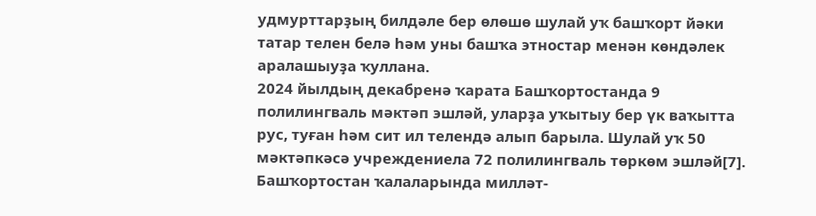удмурттарҙың билдәле бер өлөшө шулай уҡ башҡорт йәки татар телен белә һәм уны башҡа этностар менән көндәлек аралашыуҙа ҡуллана.
2024 йылдың декабренә ҡарата Башҡортостанда 9 полилингваль мәктәп эшләй, уларҙа уҡытыу бер үк ваҡытта рус, туған һәм сит ил телендә алып барыла. Шулай уҡ 50 мәктәпкәсә учреждениела 72 полилингваль төркөм эшләй[7].
Башҡортостан ҡалаларында милләт-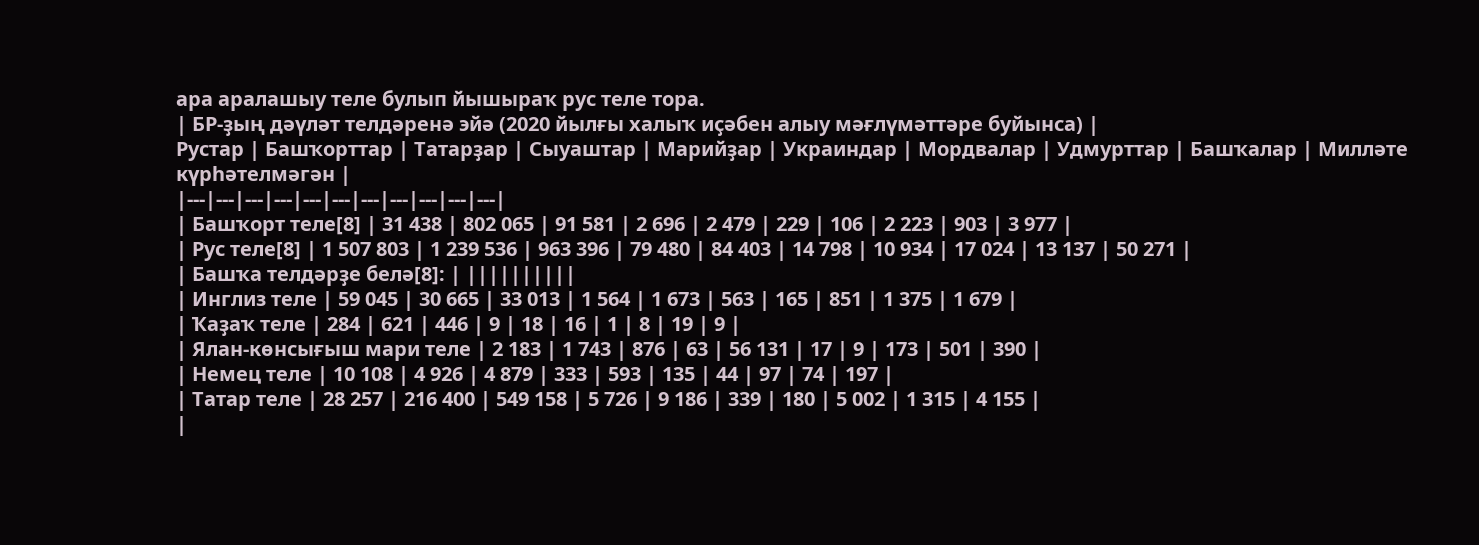ара аралашыу теле булып йышыраҡ рус теле тора.
| БР-ҙың дәүләт телдәренә эйә (2020 йылғы халыҡ иҫәбен алыу мәғлүмәттәре буйынса) |
Рустар | Башҡорттар | Татарҙар | Сыуаштар | Марийҙар | Украиндар | Мордвалар | Удмурттар | Башҡалар | Милләте күрһәтелмәгән |
|---|---|---|---|---|---|---|---|---|---|---|
| Башҡорт теле[8] | 31 438 | 802 065 | 91 581 | 2 696 | 2 479 | 229 | 106 | 2 223 | 903 | 3 977 |
| Рус теле[8] | 1 507 803 | 1 239 536 | 963 396 | 79 480 | 84 403 | 14 798 | 10 934 | 17 024 | 13 137 | 50 271 |
| Башҡа телдәрҙе белә[8]: | ||||||||||
| Инглиз теле | 59 045 | 30 665 | 33 013 | 1 564 | 1 673 | 563 | 165 | 851 | 1 375 | 1 679 |
| Ҡаҙаҡ теле | 284 | 621 | 446 | 9 | 18 | 16 | 1 | 8 | 19 | 9 |
| Ялан-көнсығыш мари теле | 2 183 | 1 743 | 876 | 63 | 56 131 | 17 | 9 | 173 | 501 | 390 |
| Немец теле | 10 108 | 4 926 | 4 879 | 333 | 593 | 135 | 44 | 97 | 74 | 197 |
| Татар теле | 28 257 | 216 400 | 549 158 | 5 726 | 9 186 | 339 | 180 | 5 002 | 1 315 | 4 155 |
|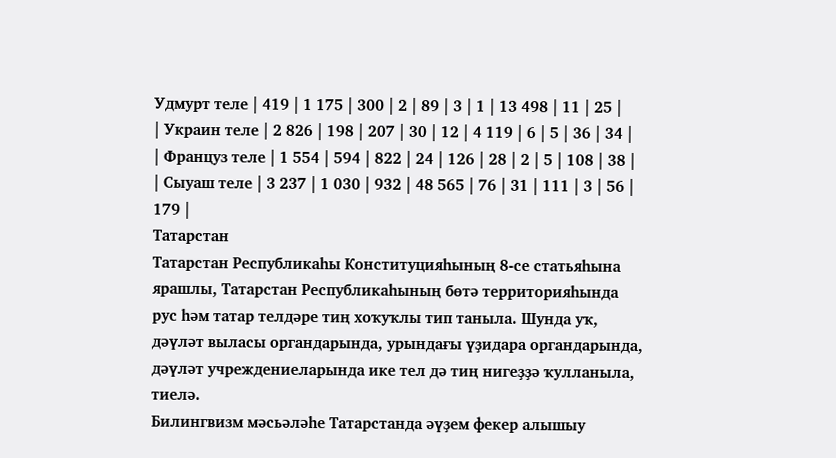Удмурт теле | 419 | 1 175 | 300 | 2 | 89 | 3 | 1 | 13 498 | 11 | 25 |
| Украин теле | 2 826 | 198 | 207 | 30 | 12 | 4 119 | 6 | 5 | 36 | 34 |
| Француз теле | 1 554 | 594 | 822 | 24 | 126 | 28 | 2 | 5 | 108 | 38 |
| Сыуаш теле | 3 237 | 1 030 | 932 | 48 565 | 76 | 31 | 111 | 3 | 56 | 179 |
Татарстан
Татарстан Республикаһы Конституцияһының 8-се статьяһына ярашлы, Татарстан Республикаһының бөтә территорияһында рус һәм татар телдәре тиң хоҡуҡлы тип таныла. Шунда уҡ, дәүләт выласы органдарында, урындағы үҙидара органдарында, дәүләт учреждениеларында ике тел дә тиң нигеҙҙә ҡулланыла, тиелә.
Билингвизм мәсьәләһе Татарстанда әүҙем фекер алышыу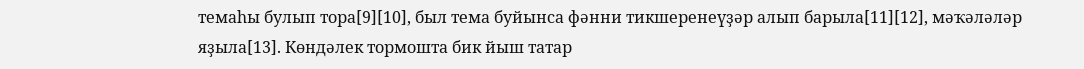темаһы булып тора[9][10], был тема буйынса фәнни тикшеренеүҙәр алып барыла[11][12], мәҡәләләр яҙыла[13]. Көндәлек тормошта бик йыш татар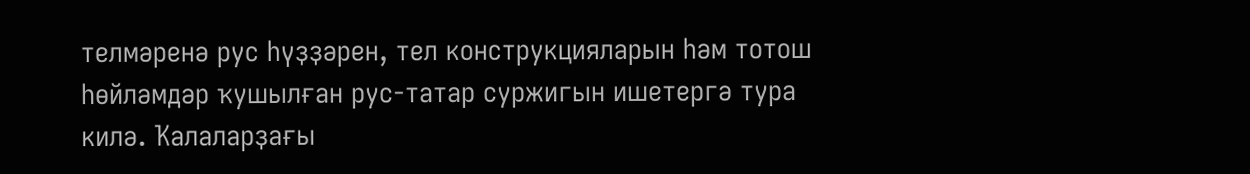телмәренә рус һүҙҙәрен, тел конструкцияларын һәм тотош һөйләмдәр ҡушылған рус-татар суржигын ишетергә тура килә. Ҡалаларҙағы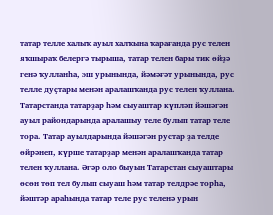татар телле халыҡ ауыл халҡына ҡарағанда рус телен яҡшыраҡ белергә тырыша, татар телен бары тик өйҙә генә ҡулланһа, эш урынында, йәмәғәт урынында, рус телле дуҫтары менән аралашҡанда рус телен ҡуллана.
Татарстанда татарҙар һәм сыуаштар күпләп йәшәгән ауыл райондарында аралашыу теле булып татар теле тора. Татар ауылдарында йәшәгән рустар ҙа телде өйрәнеп, күрше татарҙар менән аралашҡанда татар телен ҡуллана. Әгәр оло быуын Татарстан сыуаштары өсөн төп тел булып сыуаш һәм татар телдрәе торһа, йәштәр араһында татар теле рус теленә урын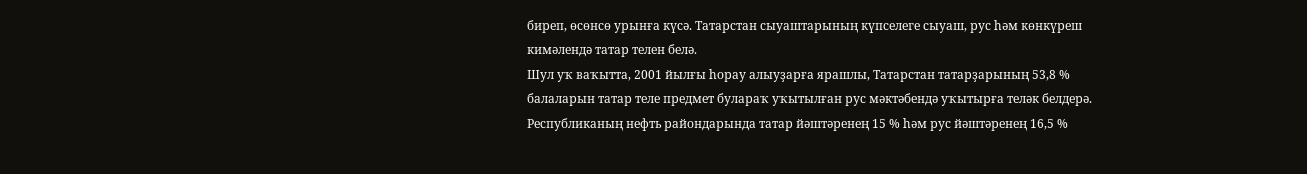биреп, өсөнсө урынға күсә. Татарстан сыуаштарының күпселеге сыуаш, рус һәм көнкүреш кимәлендә татар телен белә.
Шул уҡ ваҡытта, 2001 йылғы һорау алыуҙарға ярашлы, Татарстан татарҙарының 53,8 % балаларын татар теле предмет булараҡ уҡытылған рус мәктәбендә уҡытырға теләк белдерә. Республиканың нефть райондарында татар йәштәренең 15 % һәм рус йәштәренең 16,5 %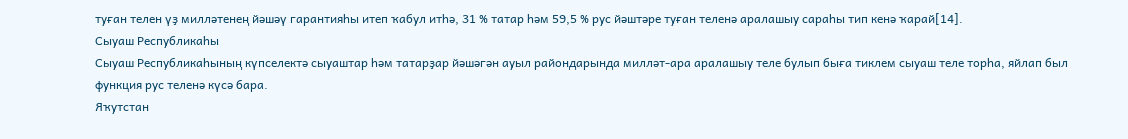туған телен үҙ милләтенең йәшәү гарантияһы итеп ҡабул итһә, 31 % татар һәм 59,5 % рус йәштәре туған теленә аралашыу сараһы тип кенә ҡарай[14].
Сыуаш Республикаһы
Сыуаш Республикаһының күпселектә сыуаштар һәм татарҙар йәшәгән ауыл райондарында милләт-ара аралашыу теле булып быға тиклем сыуаш теле торһа, яйлап был функция рус теленә күсә бара.
Яҡутстан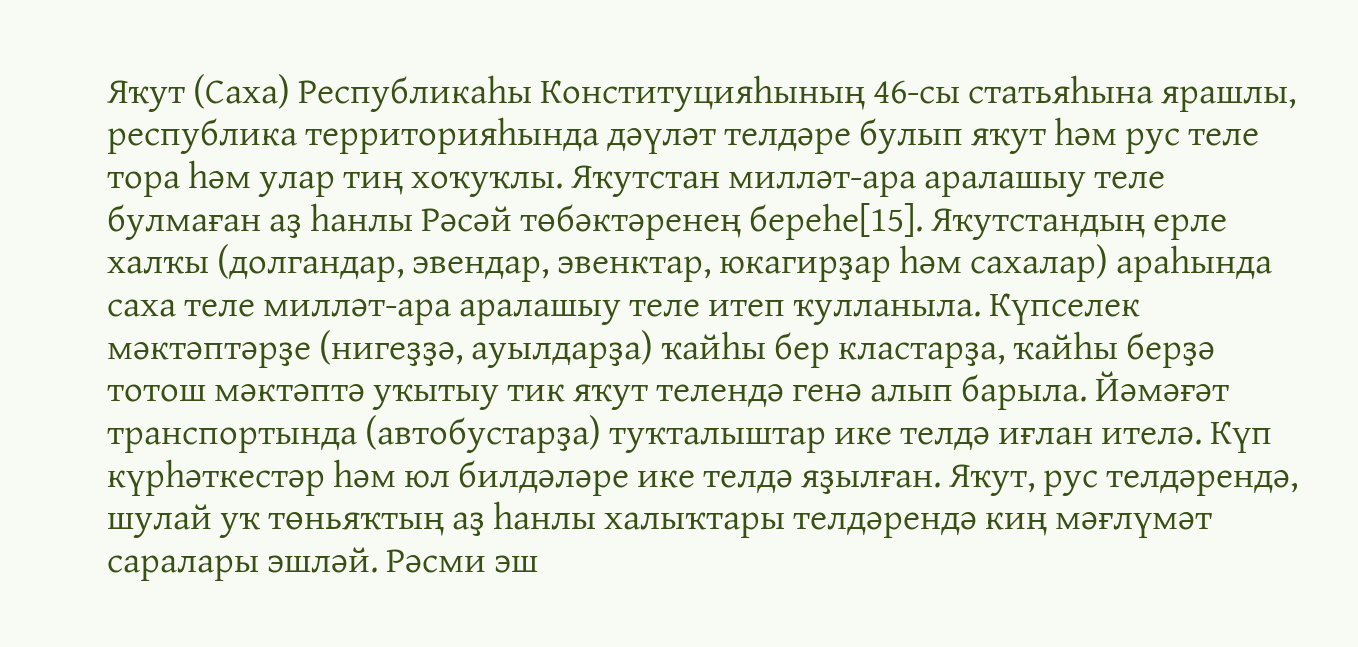Яҡут (Саха) Республикаһы Конституцияһының 46-сы статьяһына ярашлы, республика территорияһында дәүләт телдәре булып яҡут һәм рус теле тора һәм улар тиң хоҡуҡлы. Яҡутстан милләт-ара аралашыу теле булмаған аҙ һанлы Рәсәй төбәктәренең береһе[15]. Яҡутстандың ерле халҡы (долгандар, эвендар, эвенктар, юкагирҙар һәм сахалар) араһында саха теле милләт-ара аралашыу теле итеп ҡулланыла. Күпселек мәктәптәрҙе (нигеҙҙә, ауылдарҙа) ҡайһы бер кластарҙа, ҡайһы берҙә тотош мәктәптә уҡытыу тик яҡут телендә генә алып барыла. Йәмәғәт транспортында (автобустарҙа) туҡталыштар ике телдә иғлан ителә. Күп күрһәткестәр һәм юл билдәләре ике телдә яҙылған. Яҡут, рус телдәрендә, шулай уҡ төньяҡтың аҙ һанлы халыҡтары телдәрендә киң мәғлүмәт саралары эшләй. Рәсми эш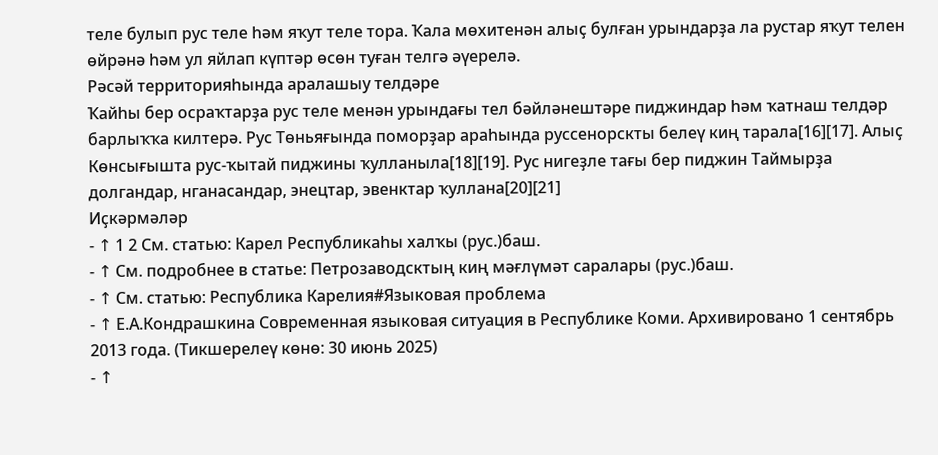теле булып рус теле һәм яҡут теле тора. Ҡала мөхитенән алыҫ булған урындарҙа ла рустар яҡут телен өйрәнә һәм ул яйлап күптәр өсөн туған телгә әүерелә.
Рәсәй территорияһында аралашыу телдәре
Ҡайһы бер осраҡтарҙа рус теле менән урындағы тел бәйләнештәре пиджиндар һәм ҡатнаш телдәр барлыҡҡа килтерә. Рус Төньяғында поморҙар араһында руссенорскты белеү киң тарала[16][17]. Алыҫ Көнсығышта рус-ҡытай пиджины ҡулланыла[18][19]. Рус нигеҙле тағы бер пиджин Таймырҙа долгандар, нганасандар, энецтар, эвенктар ҡуллана[20][21]
Иҫкәрмәләр
- ↑ 1 2 См. статью: Карел Республикаһы халҡы (рус.)баш.
- ↑ См. подробнее в статье: Петрозаводсктың киң мәғлүмәт саралары (рус.)баш.
- ↑ См. статью: Республика Карелия#Языковая проблема
- ↑ Е.А.Кондрашкина Современная языковая ситуация в Республике Коми. Архивировано 1 сентябрь 2013 года. (Тикшерелеү көнө: 30 июнь 2025)
- ↑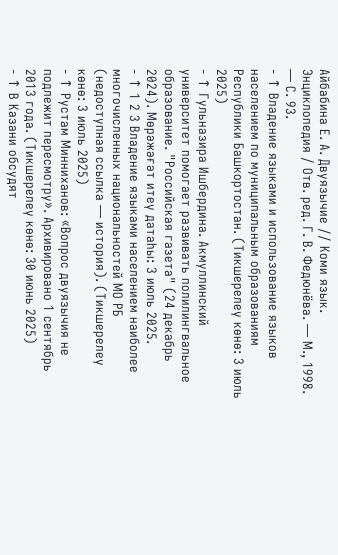Айбабина Е. А. Двуязычие // Коми язык. Энциклопедия / Отв. ред. Г. В. Федюнёва. — М., 1998. — С. 93.
- ↑ Владение языками и использование языков населением по муниципальным образованиям Республики Башкортостан. (Тикшерелеү көнө: 3 июль 2025)
- ↑ Гульназира Ишбердина. Акмуллинский университет помогает развивать полилингвальное образование. "Российская газета" (24 декабрь 2024). Мөрәжәғәт итеү датаһы: 3 июль 2025.
- ↑ 1 2 3 Владение языками населением наиболее многочисленных национальностей МО РБ (недоступная ссылка — история). (Тикшерелеү көнө: 3 июль 2025)
- ↑ Рустам Минниханов: «Вопрос двуязычия не подлежит пересмотру». Архивировано 1 сентябрь 2013 года. (Тикшерелеү көнө: 30 июнь 2025)
- ↑ В Казани обсудят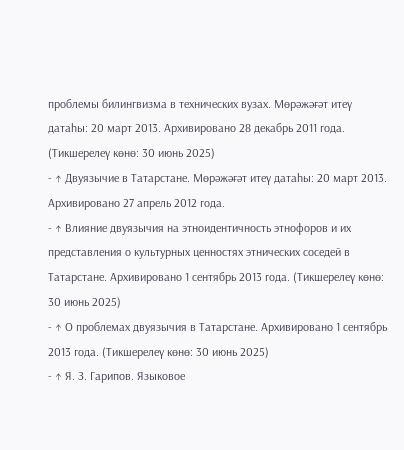проблемы билингвизма в технических вузах. Мөрәжәғәт итеү датаһы: 20 март 2013. Архивировано 28 декабрь 2011 года. (Тикшерелеү көнө: 30 июнь 2025)
- ↑ Двуязычие в Татарстане. Мөрәжәғәт итеү датаһы: 20 март 2013. Архивировано 27 апрель 2012 года.
- ↑ Влияние двуязычия на этноидентичность этнофоров и их представления о культурных ценностях этнических соседей в Татарстане. Архивировано 1 сентябрь 2013 года. (Тикшерелеү көнө: 30 июнь 2025)
- ↑ О проблемах двуязычия в Татарстане. Архивировано 1 сентябрь 2013 года. (Тикшерелеү көнө: 30 июнь 2025)
- ↑ Я. З. Гарипов. Языковое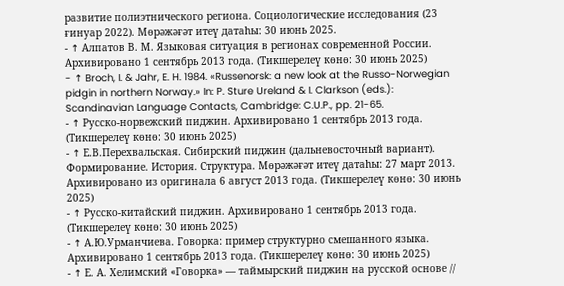развитие полиэтнического региона. Социологические исследования (23 ғинуар 2022). Мөрәжәғәт итеү датаһы: 30 июнь 2025.
- ↑ Алпатов В. М. Языковая ситуация в регионах современной России. Архивировано 1 сентябрь 2013 года. (Тикшерелеү көнө: 30 июнь 2025)
- ↑ Broch, I. & Jahr, E. H. 1984. «Russenorsk: a new look at the Russo-Norwegian pidgin in northern Norway.» In: P. Sture Ureland & I. Clarkson (eds.): Scandinavian Language Contacts, Cambridge: C.U.P., pp. 21-65.
- ↑ Русско-норвежский пиджин. Архивировано 1 сентябрь 2013 года. (Тикшерелеү көнө: 30 июнь 2025)
- ↑ Е.В.Перехвальская. Сибирский пиджин (дальневосточный вариант). Формирование. История. Структура. Мөрәжәғәт итеү датаһы: 27 март 2013. Архивировано из оригинала 6 август 2013 года. (Тикшерелеү көнө: 30 июнь 2025)
- ↑ Русско-китайский пиджин. Архивировано 1 сентябрь 2013 года. (Тикшерелеү көнө: 30 июнь 2025)
- ↑ А.Ю.Урманчиева. Говорка: пример структурно смешанного языка. Архивировано 1 сентябрь 2013 года. (Тикшерелеү көнө: 30 июнь 2025)
- ↑ Е. А. Хелимский «Говорка» — таймырский пиджин на русской основе //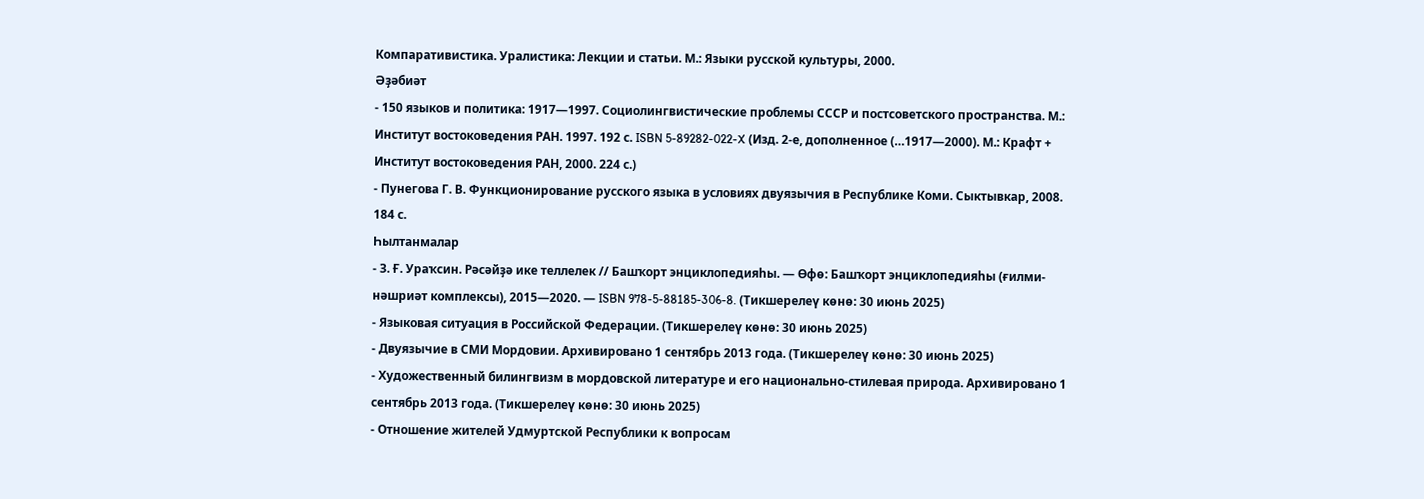Компаративистика. Уралистика: Лекции и статьи. М.: Языки русской культуры, 2000.
Әҙәбиәт
- 150 языков и политика: 1917—1997. Социолингвистические проблемы СССР и постсоветского пространства. М.: Институт востоковедения РАН. 1997. 192 с. ISBN 5-89282-022-X (Изд. 2-е, дополненное (…1917—2000). М.: Крафт + Институт востоковедения РАН, 2000. 224 с.)
- Пунегова Г. В. Функционирование русского языка в условиях двуязычия в Республике Коми. Сыктывкар, 2008. 184 с.
Һылтанмалар
- З. Ғ. Ураҡсин. Рәсәйҙә ике теллелек // Башҡорт энциклопедияһы. — Өфө: Башҡорт энциклопедияһы (ғилми-нәшриәт комплексы), 2015—2020. — ISBN 978-5-88185-306-8. (Тикшерелеү көнө: 30 июнь 2025)
- Языковая ситуация в Российской Федерации. (Тикшерелеү көнө: 30 июнь 2025)
- Двуязычие в СМИ Мордовии. Архивировано 1 сентябрь 2013 года. (Тикшерелеү көнө: 30 июнь 2025)
- Художественный билингвизм в мордовской литературе и его национально-стилевая природа. Архивировано 1 сентябрь 2013 года. (Тикшерелеү көнө: 30 июнь 2025)
- Отношение жителей Удмуртской Республики к вопросам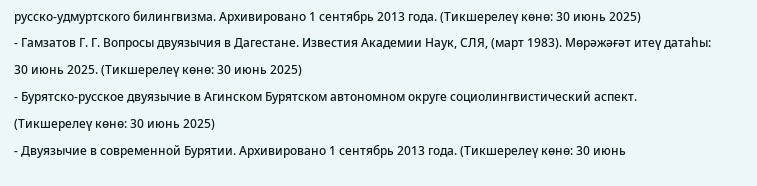русско-удмуртского билингвизма. Архивировано 1 сентябрь 2013 года. (Тикшерелеү көнө: 30 июнь 2025)
- Гамзатов Г. Г. Вопросы двуязычия в Дагестане. Известия Академии Наук, СЛЯ, (март 1983). Мөрәжәғәт итеү датаһы: 30 июнь 2025. (Тикшерелеү көнө: 30 июнь 2025)
- Бурятско-русское двуязычие в Агинском Бурятском автономном округе социолингвистический аспект. (Тикшерелеү көнө: 30 июнь 2025)
- Двуязычие в современной Бурятии. Архивировано 1 сентябрь 2013 года. (Тикшерелеү көнө: 30 июнь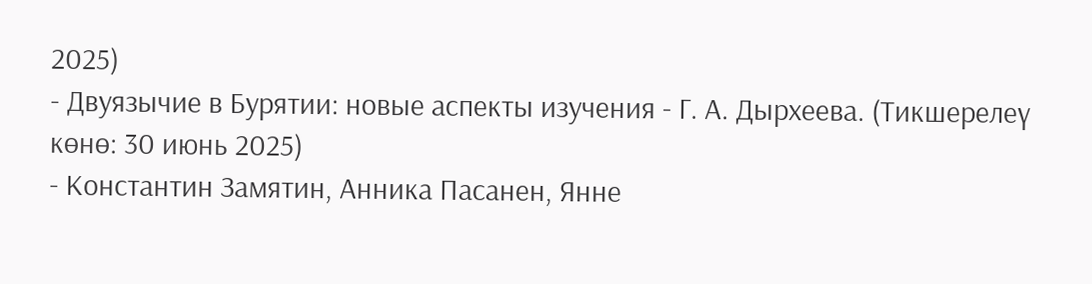2025)
- Двуязычие в Бурятии: новые аспекты изучения - Г. А. Дырхеева. (Тикшерелеү көнө: 30 июнь 2025)
- Константин Замятин, Анника Пасанен, Янне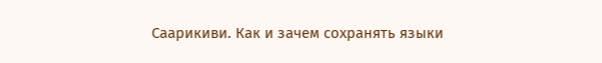Саарикиви. Как и зачем сохранять языки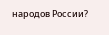народов России?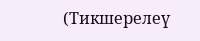(Тикшерелеү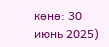көнө: 30 июнь 2025)